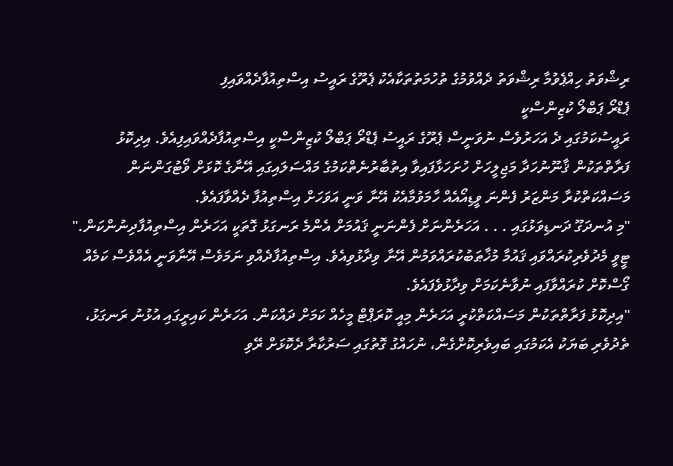ރިޝްވަތު ހިއްޕެވުމާ ރިޝްވަތު ދެއްވުމުގެ ތުހުމަތުތަކާއެކު ޕެރޫގެ ރައީސު އިސްތިއުފާދެއްވައިފި
ޕެޑްރޯ ޕަބްލޯ ކުޒިންސްކީ
ރައީސުކަމުގައި ދެ އަހަރުވެސް ނުވަނީސް ޕެރޫގެ ރައީސު ޕެޑްރޯ ޕަބްލޯ ކުޒިންސްކީ އިސްތިއުފާދެއްވައިފިއެވެ. އިދިކޮޅު ފަރާތްތަކުން ޤާނޫނުހަދާ މަޖިލީހަށް ހުށަހަޅާފައިވާ އިތުބާރުނެތްކަމުގެ މައްސަލައިގައި އޭނާގެ ކޮޅަށް ވޯޓުގަންނަން މަސައްކަތްކުރާ މަންޒަރު ފެންނަ ވީޑިއޯއެއް ހާމަވުމާއެކު އޭނާ ވަނީ އަވަހަށް އިސްތިއުފާ ދެއްވާފައެވެ.
"މި އުނދަގޫ ދަނޑިވަޅުގައި . . . އަހަރެންނަށް ފެންނަނީ ޤައުމަށް އެންމެ ރަނގަޅު ގޮތަކީ އަހަރެން އިސްތިއުފާދިނުންކަން." ޓީވީ މެދުވެރިކުރައްވައި ޤައުމާ މުޚާޠަބުކުރައްވަމުން އޭނާ ވިދާޅުވިއެވެ. އިސްތިއުފާދެއްވި ނަމަވެސް އޭނާވަނީ އެއްވެސް ކަމެއް ގޯސްކޮށް ކުރައްވާފައި ނުވާނެކަމަށް ވިދާޅުވެފައެވެ.
"އިދިކޮޅު ފަރާތްތަކުން މަސައްކަތްކުރީ އަހަރެން މިއީ ކޮރަޕްޓް މީހެއް ކަމަށް ދައްކަން. އަހަރެން ކައިރީގައި އުޅުނު ރަނގަޅު، ތެދުވެރި ބަޔަކު އެކަމުގައި ބައިވެރިކޮށްގެން، ނުހައްގު ގޮތުގައި ސަރުކާރާ ދެކޮޅަށް ރޭވި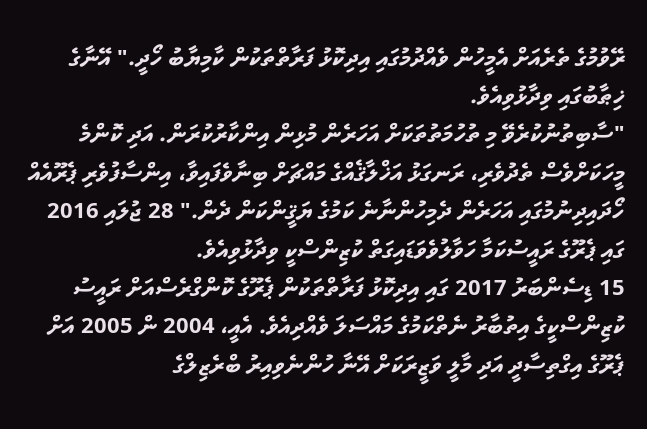ރޭވުމުގެ ތެރެއަށް އެމީހުން ވެއްދުމުގައި އިދިކޮޅު ފަރާތްތަކުން ކާމިޔާބު ހޯދީ." އޭނާގެ ޚިޠާބުގައި ވިދާޅުވިއެވެ.
"ސާބިތުނުކުރެވޭ މި ތުހުމަތުތަކަށް އަހަރެން މުޅިން އިންކާރުކުރަން. އަދި ކޮންމެ މީހަކަށްވެސް ތެދުވެރި، ރަނގަޅު އަޚްލާޤެއްގެ މައްޗަށް ބިނާވެފައިވާ، އިންސާފުވެރި ޕެރޫއެއް ހޯދައިދިނުމުގައި އަހަރެން ދެމިހުންނާނެ ކަމުގެ ޔަޤީންކަން ދެން." 28 ޖުލައި 2016 ގައި ޕެރޫގެ ރައީސުކަމާ ހަވާލުވެވަޑައިގަތް ކުޒިންސްކީ ވިދާޅުވިއެވެ.
15 ޑިސެންބަރު 2017 ގައި އިދިކޮޅު ފަރާތްތަކުން ޕެރޫގެ ކޮންގްރެސްއަށް ރައީސު ކުޒިންސްކީގެ އިތުބާރު ނެތްކަމުގެ މައްސަލަ ވެއްދިއެވެ. އެއީ، 2004 ން 2005 އަށް ޕެރޫގެ އިގްތިސާދީ އަދި މާލީ ވަޒީރަކަށް އޭނާ ހުންނެވިއިރު ބްރެޒިލްގެ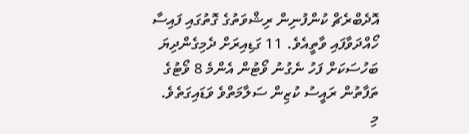އޮދެބްރެޗް ކުންފުނިން ރިޝްވަތުގެ ގޮތުގައި ފައިސާ ހޯއްދަވާފައި ވާތީއެވެ. 11 ގަޑިއިރަށް ދެމިގެންދިޔަ ބަހުސަކަށް ފަހު ނެގުނު ވޯޓުން އެންމެ 8 ވޯޓުގެ ތަފާތުން ރައީސު ކުޒިން ސަލާމަތްވެ ވަޑައިގަތެވެ.
މި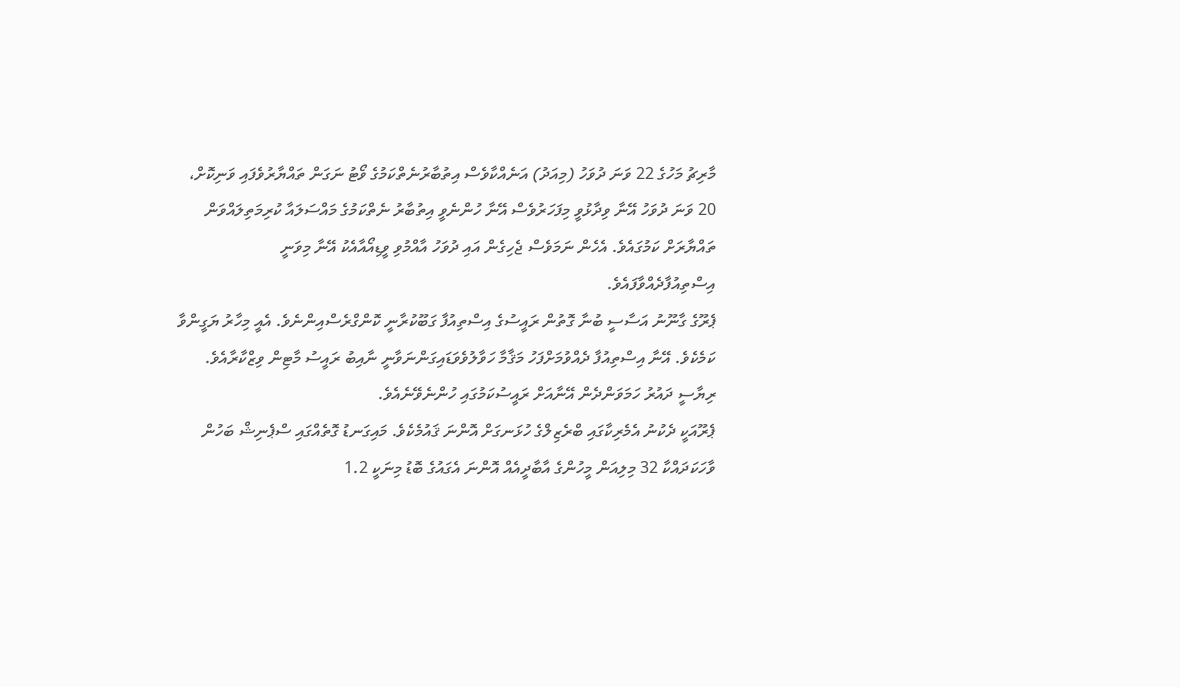މާރިޗު މަހުގެ 22 ވަނަ ދުވަހު (މިއަދު) އަނެއްކާވެސް އިތުބާރުނެތްކަމުގެ ވޯޓު ނަގަން ތައްޔާރުވެފައި ވަނިކޮށް، 20 ވަނަ ދުވަހު އޭނާ ވިދާޅުވީ މިފަހަރުވެސް އޭނާ ހުންނެވީ އިތުބާރު ނެތްކަމުގެ މައްސަލައާ ކުރިމަތިލައްވަން ތައްޔާރަށް ކަމުގައެވެ. އެހެން ނަމަވެސް ޖެހިގެން އައި ދުވަހު އާއްމުވި ވީޑިއޯއާއެކު އޭނާ މިވަނީ އިސްތިއުފާދެއްވާފައެވެ.
ޕެރޫގެ ގާނޫނު އަސާސީ ބުނާ ގޮތުން ރައީސުގެ އިސްތިއުފާ ގަބޫކުރާނީ ކޮންގްރެސްއިންނެވެ. އެއީ މިހާރު ޔަގީންވާ ކަމެކެވެ. އޭނާ އިސްތިއުފާ ދެއްވުމަށްފަހު މަޤާމާ ހަވާލުވެވަޑައިގަންނަވާނީ ނާއިބު ރައީސު މާޓިން ވިޒްކާރާއެވެ. ރިޔާސީ ދައުރު ހަމަވަންދެން އޭނާއަށް ރައީސުކަމުގައި ހުންނެވޭނެއެވެ.
ޕެރޫއަކީ ދެކުނު އެމެރިކާގައި ބްރެޒިލްގެ ހުޅަނގަށް އޮންނަ ޤައުމެކެވެ. މައިގަނޑު ގޮތެއްގައި ސްޕެނިޝް ބަހުން ވާހަކަދައްކާ 32 މިލިއަން މީހުންގެ އާބާދީއެއް އޮންނަ އެގައުގެ ބޮޑު މިނަކީ 1.2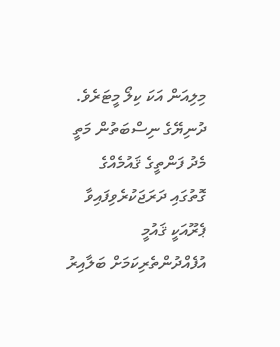މިލިއަން އަކަ ކިލޯ މީޓަރެވެ. ދުނިޔޭގެ ނިސްބަތުން މަތީ މެދު ފަންތީގެ ޤައުމެއްގެ ގޮތުގައި ދަރަޖަކުރެވިފައިވާ ޕެރޫއަކީ ޤައުމީ އުފެއްދުންތެރިކަމަށް ބަލާއިރު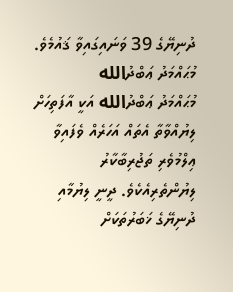ދުނިޔޭގެ 39 ވަނައިގައިވާ ޤައުމެވެ.
މުޙައްމަދު ޢަބްދުالله
މުޙައްމަދު ޢަބްދުالله އަކީ އާފަތިހަށް ލިޔުއްވާތާ އެތައް އަހަރެއް ވެފައިވާ ޢިލްމުވެރި ތަޖުރިބާކާރު ލިޔުންތެރިއެކެވެ. ދީނީ ލިޔުމާއި ދުނިޔޭގެ ޚަބަރުތަކަށް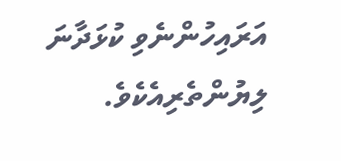އަރައިހުންނެވި ކުޅަދާނަ ލިޔުންތެރިއެކެވެ.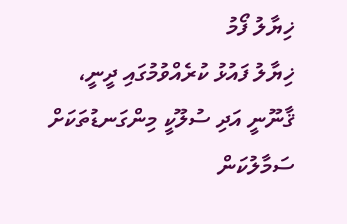ޚިޔާލު ފޯމު
ޚިޔާލު ފައުޅު ކުރެއްވުމުގައި ދީނީ، ޤާނޫނީ އަދި ސުލޫކީ މިންގަނޑުތަކަށް ސަމާލުކަން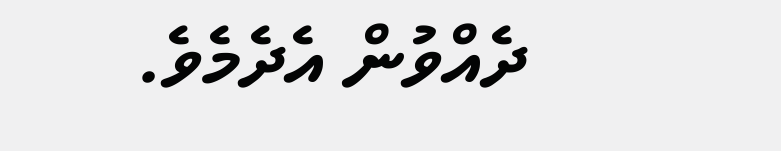ދެއްވުން އެދެމެވެ.